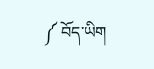༼ བོད་ཡིག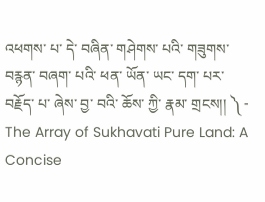འཕགས་ པ་ དེ་ བཞིན་ གཤེགས་ པའི་ གཟུགས་ བརྙན་ བཞག་ པའི་ ཕན་ ཡོན་ ཡང་ དག་ པར་ བརྗོད་ པ་ ཞེས་ བྱ་ བའི་ ཆོས་ ཀྱི་ རྣམ་ གྲངས།། ༽ - The Array of Sukhavati Pure Land: A Concise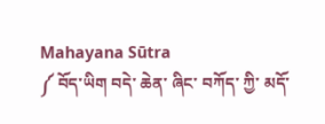Mahayana Sūtra
༼ བོད་ཡིག བདེ་ ཆེན་ ཞིང་ བཀོད་ ཀྱི་ མདོ་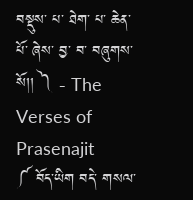བསྡུས་ པ་ ཐེག་ པ་ ཆེན་ པོ་ ཞེས་ བྱ་ བ་ བཞུགས་ སོ།། ༽ - The Verses of Prasenajit
༼ བོད་ཡིག བདེ་ གསལ་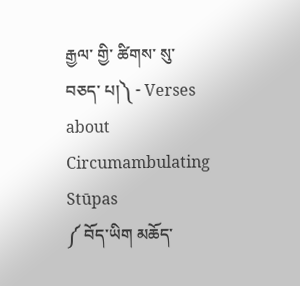རྒྱལ་ གྱི་ ཚིགས་ སུ་ བཅད་ པ།༽ - Verses about Circumambulating Stūpas
༼ བོད་ཡིག མཆོད་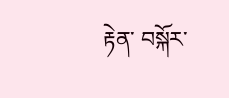རྟེན་ བསྐོར་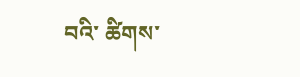བའི་ ཚིགས་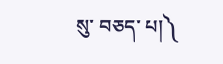སུ་ བཅད་ པ།༽